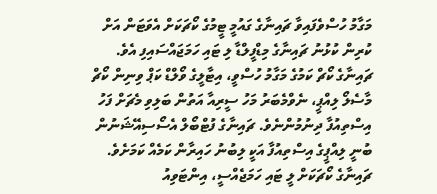މަގާމު ހުސްވެފައިވާ ޗައިނާގެ ގައުމީ ޓީމުގެ ކޯޗަކަށް އެވަޓަން އަށް ކުރިން ކުޅުނު ޗައިނާގެ މިޑްފީލްޑާ ލި ޓައި ހަމަޖައްސައިފި އެވެ.
ޗައިނާގެ ކޯޗް ކަމުގެ މަގާމު ހުސްވީ، އިޓާލީގެ ވޯލްޑް ކަޕް ވިނިން ކޯޗް މާސެލޯ ލިއްޕީ، ނެވްމެބަރު މަހު ސީރިއާ އަތުން ބަލިވި މެޗަށް ފަހު އިސްތިއުފާ ދިނުމުންނެވެ. ޗައިނާގެ ފުޓްބޯލް އެސޯސިއޭޝަނުން ބުނީ ލިއްޕީގެ އިސްތިއުފާ އަކީ ލިބުނު ހައިރާން ކަމެއް ކަމަށެވެ.
ޗައިނާގެ ކޯޗަކަށް ލީ ޓައި ހަމަޖެއްސީ، އިންޓަވިއު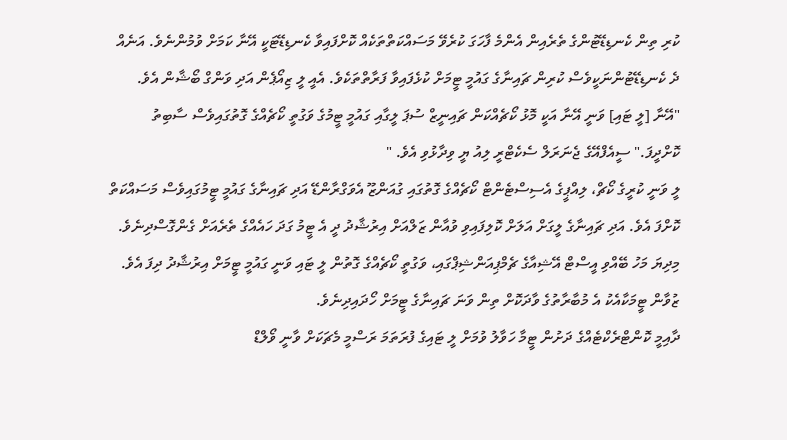ކުރި ތިން ކެނޑިޑޭޓުންގެ ތެރެއިން އެންމެ ފާހަގަ ކުރެވޭ މަސައްކަތްތަކެއް ކޮށްފައިވާ ކެނޑިޑޭޓަކީ އޭނާ ކަމަށް ވުމުންނެވެ. އަނެއް ދެ ކެނޑިޑޭޓުންނަކީވެސް ކުރިން ޗައިނާގެ ގައުމީ ޓީމަށް ކުޅެފައިވާ ފަރާތްތަކެވެ. އެއީ ލީ ޒިއޯޕެން އަދި ވަންގް ބޯޝާން އެވެ.
"އޭނާ [ލީ ޓައި] ވަނީ އޭނާ އަކީ މޮޅު ކޯޗެއްކަން ޗައިނީޒް ސުޕަ ލީގާއި ގައުމީ ޓީމުގެ ވަގުތީ ކޯޗެއްގެ ގޮތުގައިވެސް ސާބިތު ކޮށްދީފަ." ސީއެފްއޭގެ ޖެނަރަލް ސެކެޓްރީ ލިއު ޔީ ވިދާޅުވި އެވެ. "
ލީ ވަނީ ކުރީގެ ކޯޗް، ލިއްޕީގެ އެސިސްޓެންޓް ކޯޗެއްގެ ގޮތުގައި ގުއަންޒޫ އެވަގްރާންޑޭ އަދި ޗައިނާގެ ގައުމީ ޓީމުގައިވެސް މަސައްކަތް ކޮށްފަ އެވެ. އަދި ޗައިނާގެ ލީގަށް އަލަށް ކޮލިފައިވި ވުއާން ޒަލްއަށް އިރުޝާދު ދީ އެ ޓީމު ގަދަ ހައެއްގެ ތެރެއަށް ގެންގޮސްދިނެވެ.
މިދިޔަ މަހު ބޭއްވި އީސްޓް އޭޝިއާގެ ޗެމްޕިއަންޝިޕްގައި، ވަގުތީ ކޯޗެއްގެ ގޮތުން ލީ ޓައި ވަނީ ގައުމީ ޓީމަށް އިރުޝާދު ދިފަ އެވެ. ޒުވާން ޓީމަކާއެކު އެ މުބާރާތުގެ ވާދަކޮށް ތިން ވަނަ ޗައިނާގެ ޓީމަށް ހޯދައިދިނެވެ.
ދާއިމީ ކޮންޓްރެކްޓެއްގެ ދަށުން ޓީމާ ހަވާލު ވުމަށް ލީ ޓައިގެ ފުރަތަމަ ރަސްމީ މެޗަކަށް ވާނީ ވޯލްޑް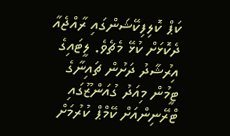ކަޕް ކޮލިފިކޭޝަންގައި ރާއްޖެއާ ދެކޮޅަށް ކުޅޭ މެޗެވެ. ލީޓައިގެ އިރުޝާދު ދަށުން ޗައިނާގެ ޓީމުން މިއަދު ގުއަންޒޫގައި ޓްރޭނިންއަށް ކޭމްޕް ކުރުމަށް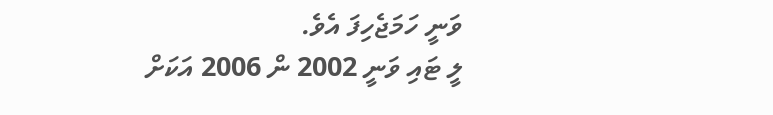ވަނީ ހަމަޖެހިފަ އެވެ.
ލީ ޓައި ވަނީ 2002 ން 2006 އަކަށް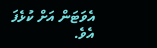އެވަޓަން އަށް ކުޅެފަ އެވެ.